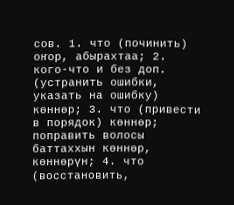сов. 1. что (починить) оҥор, абырахтаа; 2. кого-что и без доп. (устранить ошибки, указать на ошибку) көннөр; 3. что (привести в порядок) көннөр; поправить волосы баттаххын көннөр, көннөрүн; 4. что (восстановить,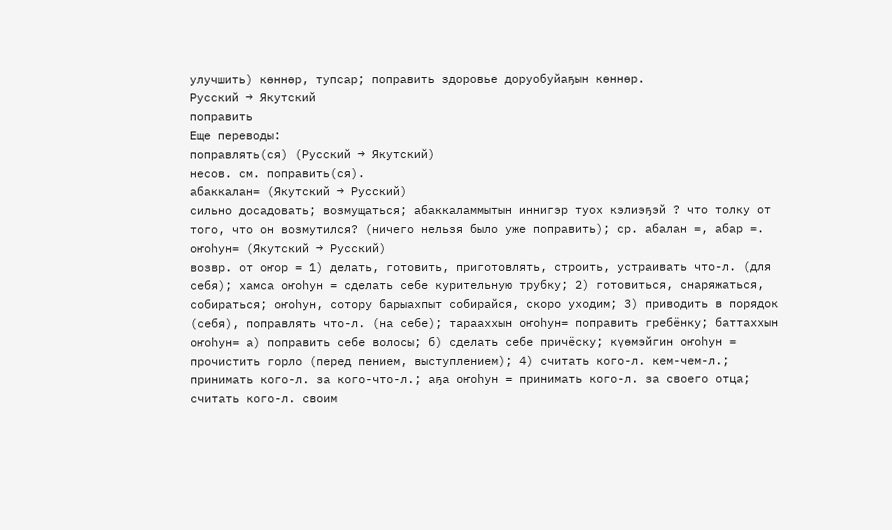улучшить) көннөр, тупсар; поправить здоровье доруобуйаҕын көннөр.
Русский → Якутский
поправить
Еще переводы:
поправлять(ся) (Русский → Якутский)
несов. см. поправить(ся).
абаккалан= (Якутский → Русский)
сильно досадовать; возмущаться; абаккаламмытын иннигэр туох кэлиэҕэй ? что толку от того, что он возмутился? (ничего нельзя было уже поправить); ср. абалан =, абар =.
оҥоһун= (Якутский → Русский)
возвр. от оҥор = 1) делать, готовить, приготовлять, строить, устраивать что-л. (для себя); хамса оҥоһун = сделать себе курительную трубку; 2) готовиться, снаряжаться, собираться; оҥоһун, сотору барыахпыт собирайся, скоро уходим; 3) приводить в порядок (себя), поправлять что-л. (на себе); тарааххын оҥоһун= поправить гребёнку; баттаххын оҥоһун= а) поправить себе волосы; б) сделать себе причёску; күөмэйгин оҥоһун = прочистить горло (перед пением, выступлением); 4) считать кого-л. кем-чем-л.; принимать кого-л. за кого-что-л.; аҕа оҥоһун = принимать кого-л. за своего отца; считать кого-л. своим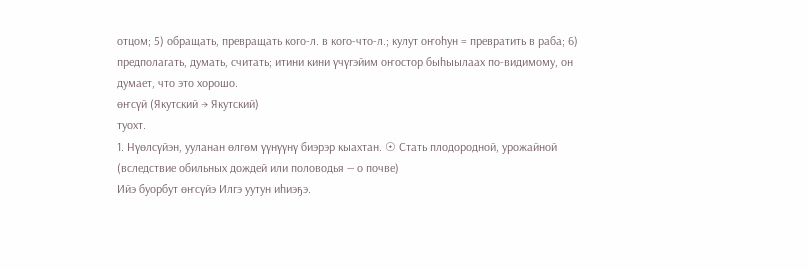отцом; 5) обращать, превращать кого-л. в кого-что-л.; кулут оҥоһун = превратить в раба; 6) предполагать, думать, считать; итини кини үчүгэйим оҥостор быһыылаах по-видимому, он думает, что это хорошо.
өҥсүй (Якутский → Якутский)
туохт.
1. Нүөлсүйэн, ууланан өлгөм үүнүүнү биэрэр кыахтан. ☉ Стать плодородной, урожайной (вследствие обильных дождей или половодья — о почве)
Ийэ буорбут өҥсүйэ Илгэ уутун иһиэҕэ.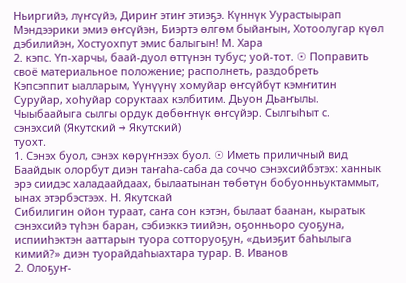Ньиргийэ, лүҥсүйэ, Дириҥ этиҥ этиэҕэ. Күннүк Уурастыырап
Мэндээрики эмиэ өҥсүйэн, Биэртэ өлгөм быйаҥын, Хотоолугар күөл дэбилийэн, Хостуохпут эмис балыгын! М. Хара
2. кэпс. Үп-харчы, баай-дуол өттүнэн тубус; уой-тот. ☉ Поправить своё материальное положение; располнеть, раздобреть
Кэпсэппит ыалларым, Үүнүүнү хомуйар өҥсүйбүт кэмҥитин Суруйар, хоһуйар соруктаах кэлбитим. Дьуон Дьаҥылы. Чыыбаайыга сылгы ордук дөбөҥнүк өҥсүйэр. Сылгыһыт с.
сэнэхсий (Якутский → Якутский)
туохт.
1. Сэнэх буол, сэнэх көрүҥнээх буол. ☉ Иметь приличный вид
Баайдык олорбут диэн таҥаһа-саба да соччо сэнэхсийбэтэх: ханнык эрэ сиидэс халадаайдаах, былаатынан төбөтүн бобуонньуктаммыт, ынах этэрбэстээх. Н. Якутскай
Сибилигин ойон тураат, саҥа сон кэтэн, былаат баанан, кыратык сэнэхсийэ түһэн баран, сэбиэккэ тиийэн, оҕонньоро суоҕуна, испииһэктэн ааттарын туора сотторуоҕун, «дьиэҕит баһылыга кимий?» диэн туорайдаһыахтара турар. В. Иванов
2. Олоҕуҥ-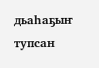дьаһаҕыҥ тупсан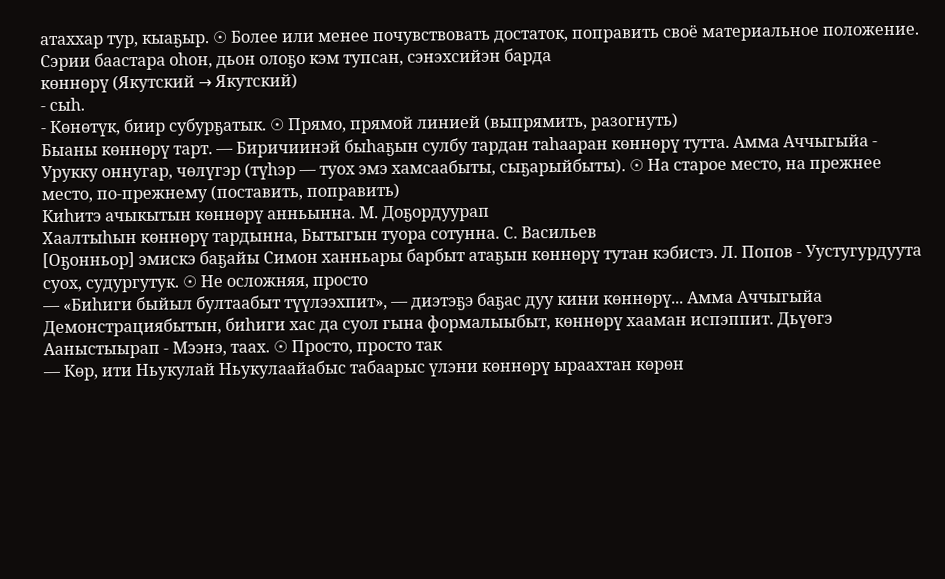атаххар тур, кыаҕыр. ☉ Более или менее почувствовать достаток, поправить своё материальное положение. Сэрии баастара оһон, дьон олоҕо кэм тупсан, сэнэхсийэн барда
көннөрү (Якутский → Якутский)
- сыһ.
- Көнөтүк, биир субурҕатык. ☉ Прямо, прямой линией (выпрямить, разогнуть)
Быаны көннөрү тарт. — Биричиинэй быһаҕын сулбу тардан таһааран көннөрү тутта. Амма Аччыгыйа - Урукку оннугар, чөлүгэр (түһэр — туох эмэ хамсаабыты, сыҕарыйбыты). ☉ На старое место, на прежнее место, по-прежнему (поставить, поправить)
Киһитэ ачыкытын көннөрү анньынна. М. Доҕордуурап
Хаалтыһын көннөрү тардынна, Бытыгын туора сотунна. С. Васильев
[Оҕонньор] эмискэ баҕайы Симон ханньары барбыт атаҕын көннөрү тутан кэбистэ. Л. Попов - Уустугурдуута суох, судургутук. ☉ Не осложняя, просто
— «Биһиги быйыл бултаабыт түүлээхпит», — диэтэҕэ баҕас дуу кини көннөрү... Амма Аччыгыйа
Демонстрациябытын, биһиги хас да суол гына формалыыбыт, көннөрү хааман испэппит. Дьүөгэ Ааныстыырап - Мээнэ, таах. ☉ Просто, просто так
— Көр, ити Ньукулай Ньукулаайабыс табаарыс үлэни көннөрү ыраахтан көрөн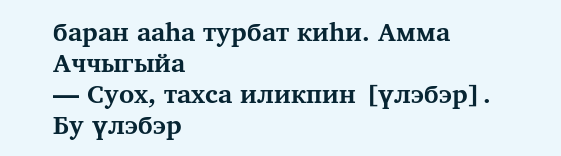баран ааһа турбат киһи. Амма Аччыгыйа
— Суох, тахса иликпин [үлэбэр]. Бу үлэбэр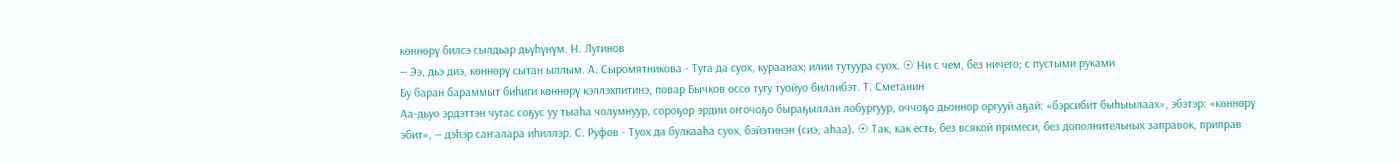көннөрү билсэ сылдьар дьүһүнүм. Н. Лугинов
— Ээ, дьэ диэ, көннөрү сытан ыллым. А. Сыромятникова - Туга да суох, кураанах; илии тутуура суох. ☉ Ни с чем, без ничего; с пустыми руками
Бу баран бараммыт биһиги көннөрү кэллэхпитинэ, повар Бычков өссө тугу туойуо биллибэт. Т. Сметанин
Аа-дьуо эрдэттэн чугас соҕус уу тыаһа чолумнуур, сороҕор эрдии оҥочоҕо быраҕыллан лобургуур, оччоҕо дьоннор оргууй аҕай: «бэрсибит быһыылаах», эбэтэр: «көннөрү эбит», — дэһэр саҥалара иһиллэр. С. Руфов - Туох да булкааһа суох, бэйэтинэн (сиэ, аһаа). ☉ Так, как есть, без всякой примеси, без дополнительных заправок, приправ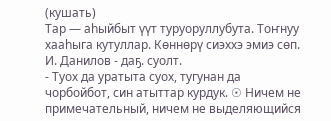(кушать)
Тар — аһыйбыт үүт туруоруллубута. Тоҥнуу хааһыга кутуллар. Көннөрү сиэххэ эмиэ сөп. И. Данилов - даҕ. суолт.
- Туох да уратыта суох, тугунан да чорбойбот, син атыттар курдук. ☉ Ничем не примечательный, ничем не выделяющийся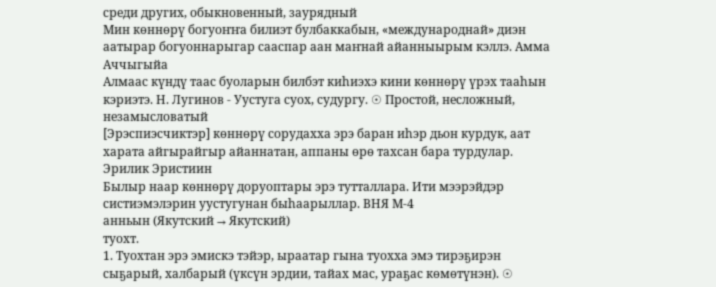среди других, обыкновенный, заурядный
Мин көннөрү богуоҥҥа билиэт булбаккабын, «международнай» диэн аатырар богуоннарыгар сааспар аан маҥнай айанныырым кэллэ. Амма Аччыгыйа
Алмаас күндү таас буоларын билбэт киһиэхэ кини көннөрү үрэх тааһын кэриэтэ. Н. Лугинов - Уустуга суох, судургу. ☉ Простой, несложный, незамысловатый
[Эрэспиэсчиктэр] көннөрү сорудахха эрэ баран иһэр дьон курдук, аат харата айгырайгыр айаннатан, аппаны өрө тахсан бара турдулар. Эрилик Эристиин
Былыр наар көннөрү доруоптары эрэ тутталлара. Ити мээрэйдэр систиэмэлэрин уустугунан быһаарыллар. ВНЯ М-4
анньын (Якутский → Якутский)
туохт.
1. Туохтан эрэ эмискэ тэйэр, ыраатар гына туохха эмэ тирэҕирэн сыҕарый, халбарый (үксүн эрдии, тайах мас, ураҕас көмөтүнэн). ☉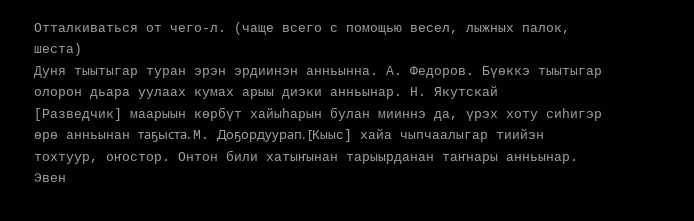Отталкиваться от чего-л. (чаще всего с помощью весел, лыжных палок, шеста)
Дуня тыытыгар туран эрэн эрдиинэн анньынна. А. Федоров. Бүөккэ тыытыгар олорон дьара уулаах кумах арыы диэки анньынар. Н. Якутскай
[Разведчик] маарыын көрбүт хайыһарын булан мииннэ да, үрэх хоту сиһигэр өрө анньынан таҕыста. М. Доҕордуурап. [Кыыс] хайа чыпчаалыгар тиийэн тохтуур, оҥостор. Онтон били хатыҥынан тарыырданан таҥнары анньынар. Эвен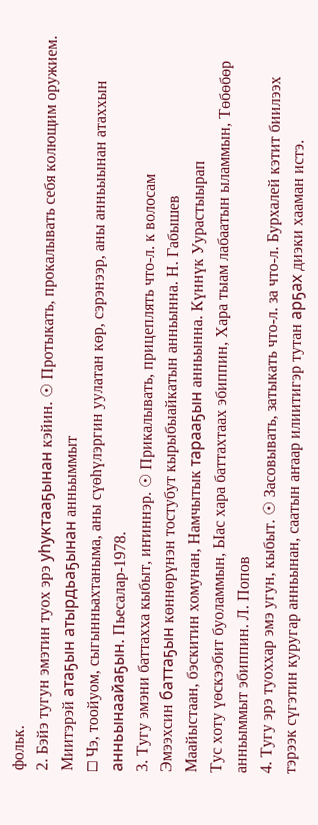фольк.
2. Бэйэ тугун эмэтин туох эрэ уһуктааҕынан кэйин. ☉ Протыкать, прокалывать себя колющим оружием. Миитэрэй атаҕын атырдьаҕынан анньыммыт
□ Чэ, тоойуом, сыгынньахтаныма, аны сүөһүлэргин уулатан көр, сэрэнээр, аны анньыынан атаххын анньынаайаҕын. Пьесалар-1978.
3. Тугу эмэни баттахха кыбыт, иҥиннэр. ☉ Прикалывать, прицеплять что-л. к волосам
Эмээхсин баттаҕын көннөрүнэн тостубут кырыбыайкатын анньынна. Н. Габышев
Маайыстаан, бэскитин хомунан, Намчытык тарааҕын анньынна. Күннүк Уурастыырап
Тус хоту үөскээбит буоламмын, Ыас хара баттахтаах эбиппин, Хара тыам лабаатын ыламмын, Төбөбөр анньыммыт эбиппин. Л. Попов
4. Тугу эрэ туоххар эмэ угун, кыбыт. ☉ Засовывать, затыкать что-л. за что-л. Бурхалей кэтит биилээх тэрээк сүгэтин куругар анньынан, саатын аҥаар илиитигэр тутан арҕах диэки хааман истэ.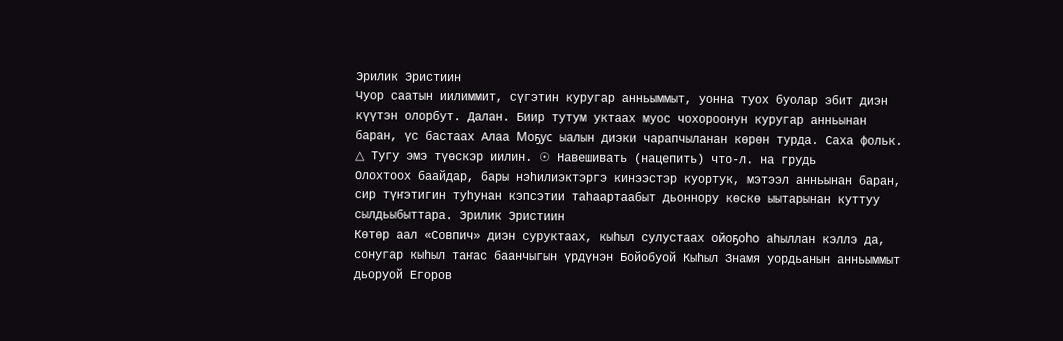Эрилик Эристиин
Чуор саатын иилиммит, сүгэтин куругар анньыммыт, уонна туох буолар эбит диэн күүтэн олорбут. Далан. Биир тутум уктаах муос чохороонун куругар анньынан баран, үс бастаах Алаа Моҕус ыалын диэки чарапчыланан көрөн турда. Саха фольк.
△ Тугу эмэ түөскэр иилин. ☉ Навешивать (нацепить) что-л. на грудь
Олохтоох баайдар, бары нэһилиэктэргэ кинээстэр куортук, мэтээл анньынан баран, сир түҥэтигин туһунан кэпсэтии таһаартаабыт дьоннору көскө ыытарынан куттуу сылдьыбыттара. Эрилик Эристиин
Көтөр аал «Совпич» диэн суруктаах, кыһыл сулустаах ойоҕоһо аһыллан кэллэ да, сонугар кыһыл таҥас баанчыгын үрдүнэн Бойобуой Кыһыл Знамя уордьанын анньыммыт дьоруой Егоров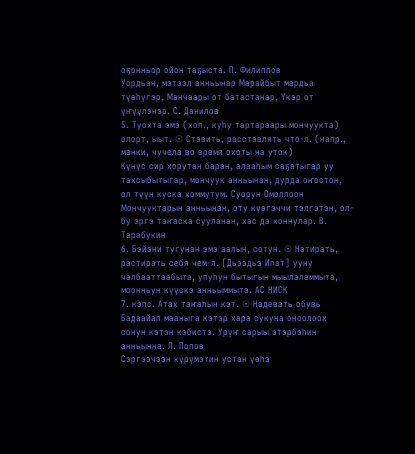оҕонньор ойон таҕыста. П. Филиппов
Уордьан, мэтээл анньынар Марайбыт мардьа түөһүгэр, Манчаары от батастанар, Үкэр от үҥүүлэнэр. С. Данилов
5. Туохта эмэ (хол., куһу тартараары мончуукта) олорт, ыыт. ☉ Ставить, расставлять что-л. (напр., манки, чучела во время охоты на уток)
Күнүс сир хорутан баран, алааһым саҕатыгар уу тахсыбытыгар, мончуук анньынан, дурда оҥостон, ол түүн куска хоммутум. Суорун Омоллоон
Мончууктарын анньынан, оту күөгэччи тэлгэтэн, ол-бу эргэ таҥаска сууланан, хас да хоннулар. В. Тарабукин
6. Бэйэни тугунан эмэ аалын, сотун. ☉ Натирать, растирать себя чем-л. [Дьээдьэ Ипат] ууну чалбааттаабыта, упуһун бытыгын мыылаламмыта, моонньун күүскэ анньыммыта. АС НИСК
7. кэпс. Атах таҥаһын кэт. ☉ Надевать обувь
Бадаайап мааныга кэтэр хара сукуна оноолоох сонун кэтэн кэбистэ. Үрүҥ сарыы этэрбэһин анньынна. Л. Попов
Сэргээчээн күрүмэтин устан үөһэ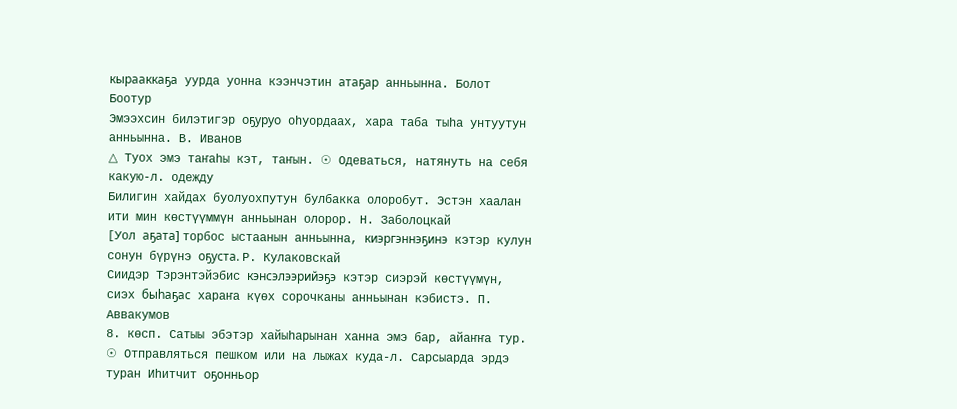кырааккаҕа уурда уонна кээнчэтин атаҕар анньынна. Болот Боотур
Эмээхсин билэтигэр оҕуруо оһуордаах, хара таба тыһа унтуутун анньынна. В. Иванов
△ Туох эмэ таҥаһы кэт, таҥын. ☉ Одеваться, натянуть на себя какую-л. одежду
Билигин хайдах буолуохпутун булбакка олоробут. Эстэн хаалан ити мин көстүүммүн анньынан олорор. Н. Заболоцкай
[Уол аҕата] торбос ыстаанын анньынна, киэргэннэҕинэ кэтэр кулун сонун бүрүнэ оҕуста. Р. Кулаковскай
Сиидэр Тэрэнтэйэбис кэнсэлээрийэҕэ кэтэр сиэрэй көстүүмүн, сиэх быһаҕас хараҥа күөх сорочканы анньынан кэбистэ. П. Аввакумов
8. көсп. Сатыы эбэтэр хайыһарынан ханна эмэ бар, айаҥҥа тур. ☉ Отправляться пешком или на лыжах куда-л. Сарсыарда эрдэ туран Иһитчит оҕонньор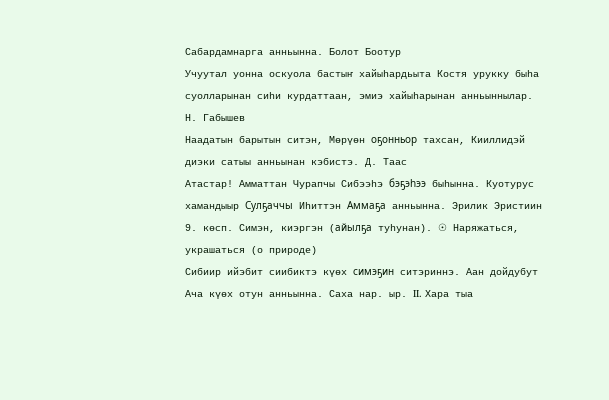Сабардамнарга анньынна. Болот Боотур
Учуутал уонна оскуола бастыҥ хайыһардьыта Костя урукку быһа суолларынан сиһи курдаттаан, эмиэ хайыһарынан анньыннылар. Н. Габышев
Наадатын барытын ситэн, Мөрүөн оҕонньор тахсан, Кииллидэй диэки сатыы анньынан кэбистэ. Д. Таас
Атастар! Амматтан Чурапчы Сибээһэ бэҕэһээ быһынна. Куотурус хамандыыр Сулҕаччы Иһиттэн Аммаҕа анньынна. Эрилик Эристиин
9. көсп. Симэн, киэргэн (айылҕа туһунан). ☉ Наряжаться, украшаться (о природе)
Сибиир ийэбит сиибиктэ күөх симэҕин ситэриннэ. Аан дойдубут Ача күөх отун анньынна. Саха нар. ыр. II. Хара тыа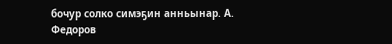бочур солко симэҕин анньынар. А. Федоров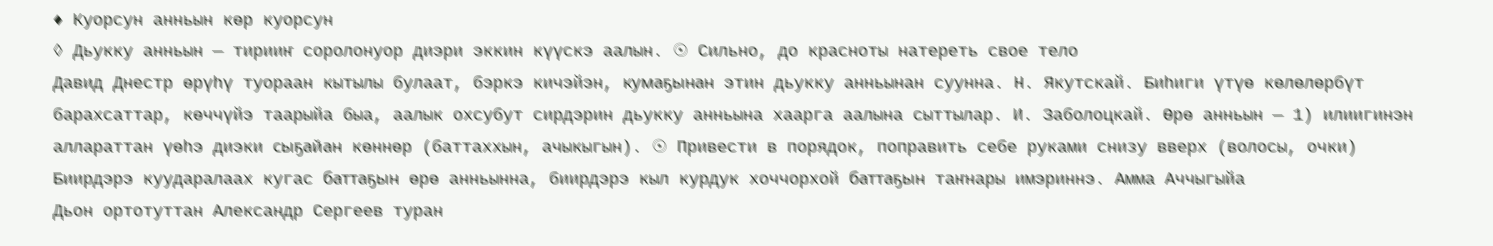♦ Куорсун анньын көр куорсун
◊ Дьукку анньын — тирииҥ соролонуор диэри эккин күүскэ аалын. ☉ Сильно, до красноты натереть свое тело
Давид Днестр өрүһү туораан кытылы булаат, бэркэ кичэйэн, кумаҕынан этин дьукку анньынан суунна. Н. Якутскай. Биһиги үтүө көлөлөрбүт барахсаттар, көччүйэ таарыйа быа, аалык охсубут сирдэрин дьукку анньына хаарга аалына сыттылар. И. Заболоцкай. Өрө анньын — 1) илиигинэн аллараттан үөһэ диэки сыҕайан көннөр (баттаххын, ачыкыгын). ☉ Привести в порядок, поправить себе руками снизу вверх (волосы, очки)
Биирдэрэ куударалаах кугас баттаҕын өрө анньынна, биирдэрэ кыл курдук хоччорхой баттаҕын таҥнары имэриннэ. Амма Аччыгыйа
Дьон ортотуттан Александр Сергеев туран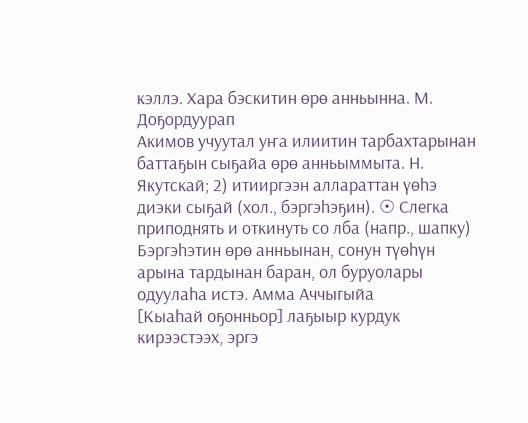кэллэ. Хара бэскитин өрө анньынна. М. Доҕордуурап
Акимов учуутал уҥа илиитин тарбахтарынан баттаҕын сыҕайа өрө анньыммыта. Н. Якутскай; 2) итииргээн аллараттан үөһэ диэки сыҕай (хол., бэргэһэҕин). ☉ Слегка приподнять и откинуть со лба (напр., шапку)
Бэргэһэтин өрө анньынан, сонун түөһүн арына тардынан баран, ол буруолары одуулаһа истэ. Амма Аччыгыйа
[Кыаһай оҕонньор] лаҕыыр курдук кирээстээх, эргэ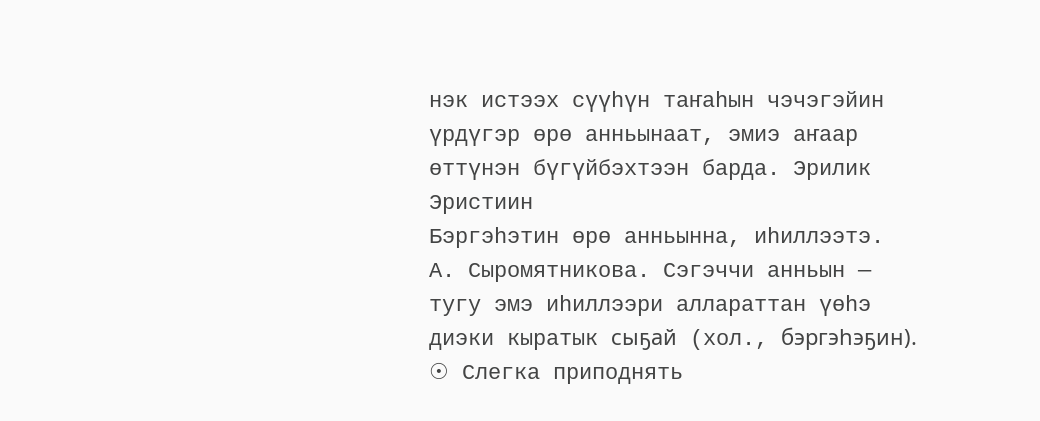нэк истээх сүүһүн таҥаһын чэчэгэйин үрдүгэр өрө анньынаат, эмиэ аҥаар өттүнэн бүгүйбэхтээн барда. Эрилик Эристиин
Бэргэһэтин өрө анньынна, иһиллээтэ. А. Сыромятникова. Сэгэччи анньын — тугу эмэ иһиллээри аллараттан үөһэ диэки кыратык сыҕай (хол., бэргэһэҕин). ☉ Слегка приподнять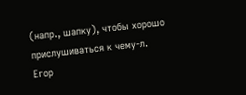(напр., шапку), чтобы хорошо прислушиваться к чему-л.
Егор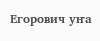Егорович уҥа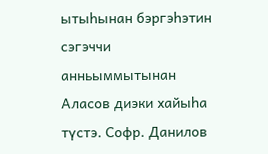ытыһынан бэргэһэтин сэгэччи анньыммытынан Аласов диэки хайыһа түстэ. Софр. Данилов